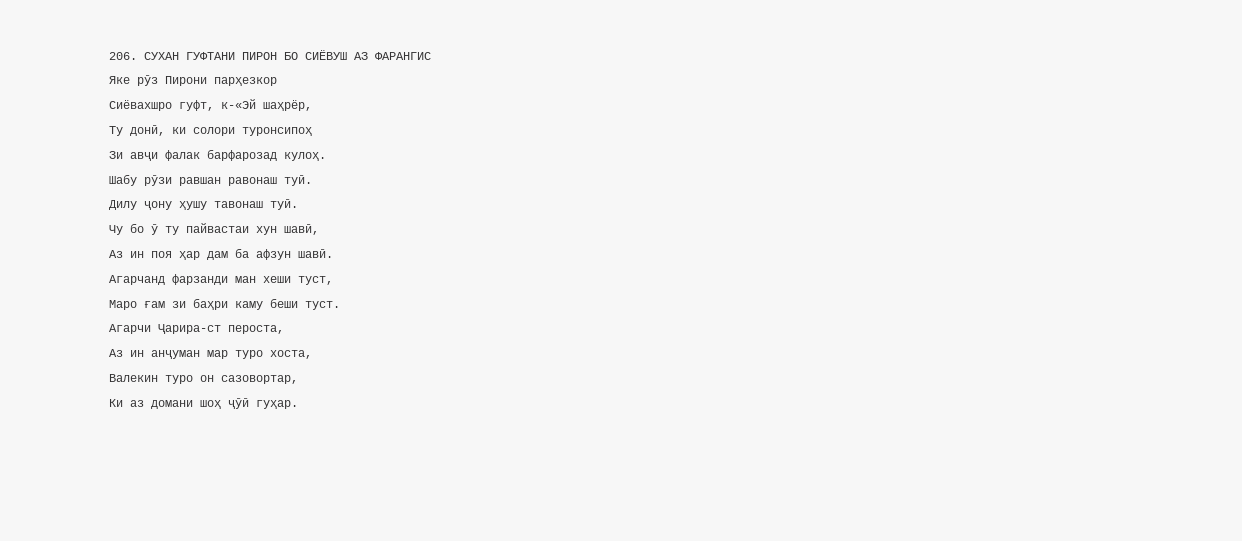206. СУХАН ГУФТАНИ ПИРОН БО СИЁВУШ АЗ ФАРАНГИС
Яке рӯз Пирони парҳезкор
Сиёвахшро гуфт, к-«Эй шаҳрёр,
Ту донӣ, ки солори туронсипоҳ
Зи авҷи фалак барфарозад кулоҳ.
Шабу рӯзи равшан равонаш туӣ.
Дилу ҷону ҳушу тавонаш туӣ.
Чу бо ӯ ту пайвастаи хун шавӣ,
Аз ин поя ҳар дам ба афзун шавӣ.
Агарчанд фарзанди ман хеши туст,
Маро ғам зи баҳри каму беши туст.
Агарчи Ҷарира-ст пероста,
Аз ин анҷуман мар туро хоста,
Валекин туро он сазовортар,
Ки аз домани шоҳ ҷӯӣ гуҳар.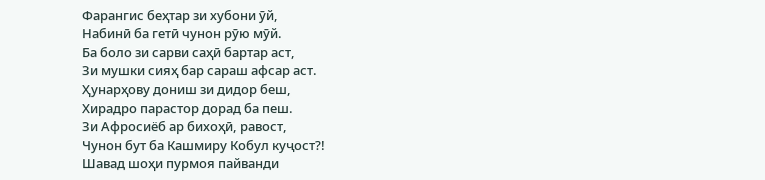Фарангис беҳтар зи хубони ӯй,
Набинӣ ба гетӣ чунон рӯю мӯй.
Ба боло зи сарви саҳӣ бартар аст,
Зи мушки сияҳ бар сараш афсар аст.
Ҳунарҳову дониш зи дидор беш,
Хирадро парастор дорад ба пеш.
Зи Афросиёб ар бихоҳӣ, равост,
Чунон бут ба Кашмиру Кобул куҷост?!
Шавад шоҳи пурмоя пайванди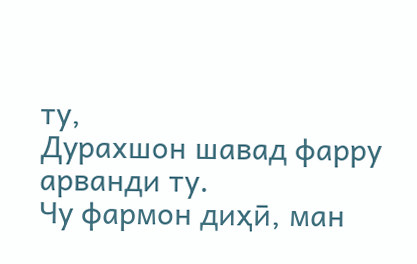ту,
Дурахшон шавад фарру арванди ту.
Чу фармон диҳӣ, ман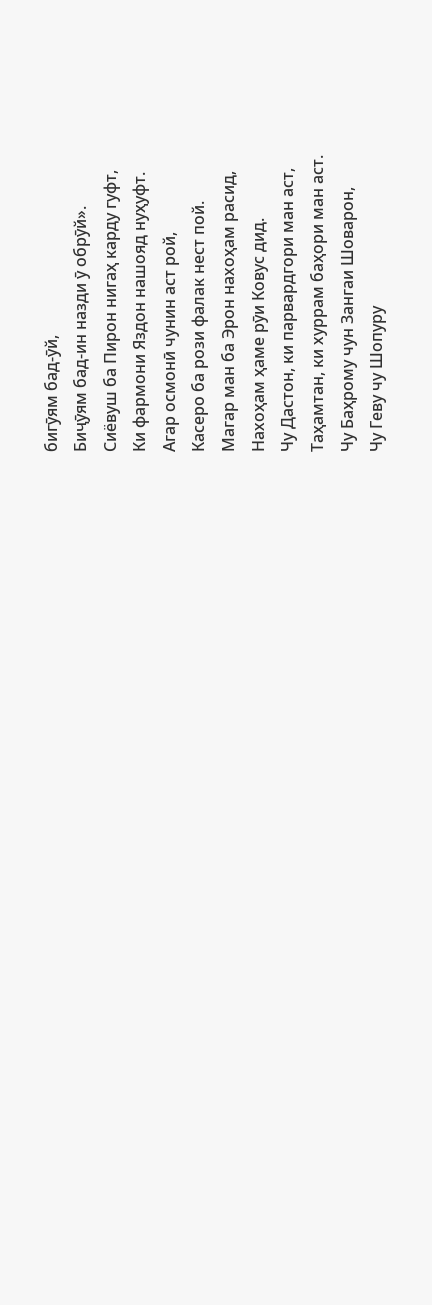бигӯям бад-ӯй,
Биҷӯям бад-ин назди ӯ обрӯй».
Сиёвуш ба Пирон нигаҳ карду гуфт,
Ки фармони Яздон нашояд нуҳуфт.
Агар осмонӣ чунин аст рой,
Касеро ба рози фалак нест пой.
Магар ман ба Эрон нахоҳам расид,
Нахоҳам ҳаме рӯи Ковус дид.
Чу Дастон, ки парвардгори ман аст,
Таҳамтан, ки хуррам баҳори ман аст.
Чу Баҳрому чун Зангаи Шоварон,
Чу Геву чу Шопуру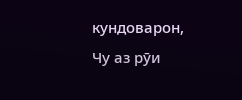кундоварон,
Чу аз рӯи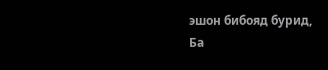эшон бибояд бурид,
Ба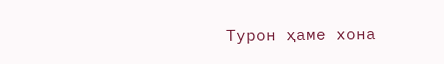Турон ҳаме хона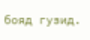бояд гузид.